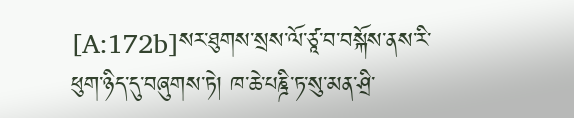[A:172b]སར་ཐུགས་སྲས་ལོ་ཙཱ་བ་བསྐོས་ནས་རི་ཕུག་ཉིད་དུ་བཞུགས་ཏེ། ཁ་ཆེ་པཎྜི་ཏ་སུ་མན་ཤྲི་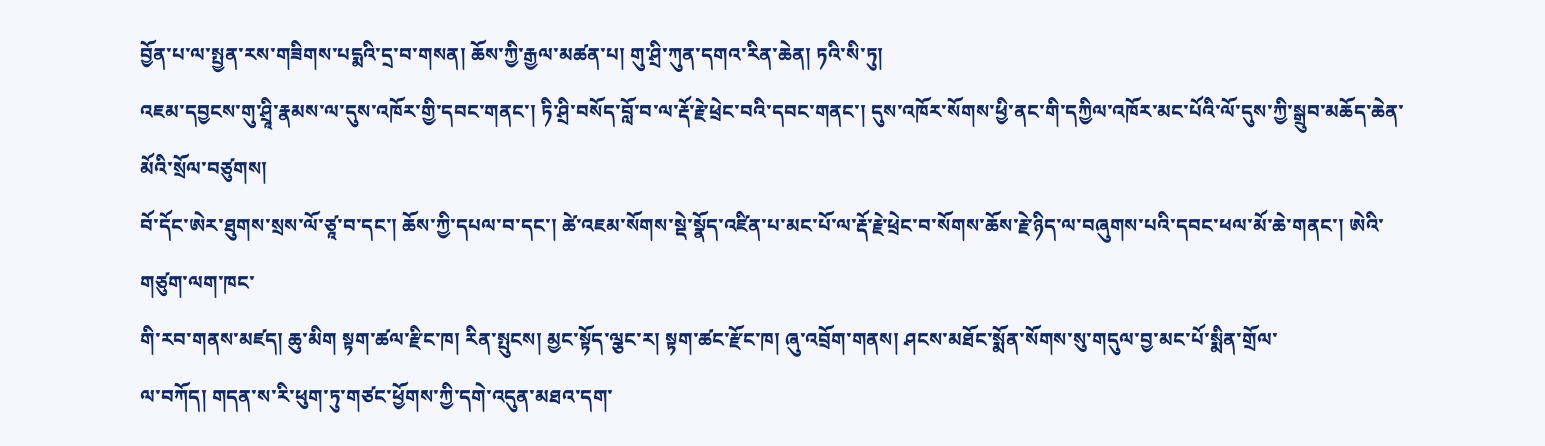བྱོན་པ་ལ་སྤྱན་རས་གཟིགས་པདྨའི་དྲ་བ་གསན། ཆོས་ཀྱི་རྒྱལ་མཚན་པ། གུ་ཤྲི་ཀུན་དགའ་རིན་ཆེན། ཏའི་སི་ཏུ།
འཇམ་དབྱངས་གུ་ཤྲཱི་རྣམས་ལ་དུས་འཁོར་གྱི་དབང་གནང་། ཏི་ཤྲི་བསོད་བློ་བ་ལ་རྡོ་རྗེ་ཕྲེང་བའི་དབང་གནང་། དུས་འཁོར་སོགས་ཕྱི་ནང་གི་དཀྱིལ་འཁོར་མང་པོའི་ལོ་དུས་ཀྱི་སྒྲུབ་མཆོད་ཆེན་མོའི་སྲོལ་བཙུགས།
བོ་དོང་ཨེར་ཐུགས་སྲས་ལོ་ཙཱ་བ་དང་། ཆོས་ཀྱི་དཔལ་བ་དང་། ཚེ་འཇམ་སོགས་སྡེ་སྣོད་འཛིན་པ་མང་པོ་ལ་རྡོ་རྗེ་ཕྲེང་བ་སོགས་ཆོས་རྗེ་ཉིད་ལ་བཞུགས་པའི་དབང་ཕལ་མོ་ཆེ་གནང་། ཨེའི་གཙུག་ལག་ཁང་
གི་རབ་གནས་མཛད། ཆུ་མིག སྟག་ཚལ་རྫིང་ཁ། རིན་སྤུངས། མྱང་སྟོད་ལྕང་ར། སྟག་ཚང་རྫོང་ཁ། ཞུ་འབྲོག་གནས། ཤངས་མཐོང་སྨོན་སོགས་སུ་གདུལ་བྱ་མང་པོ་སྨིན་གྲོལ་
ལ་བཀོད། གདན་ས་རི་ཕུག་ཏུ་གཙང་ཕྱོགས་ཀྱི་དགེ་འདུན་མཐའ་དག་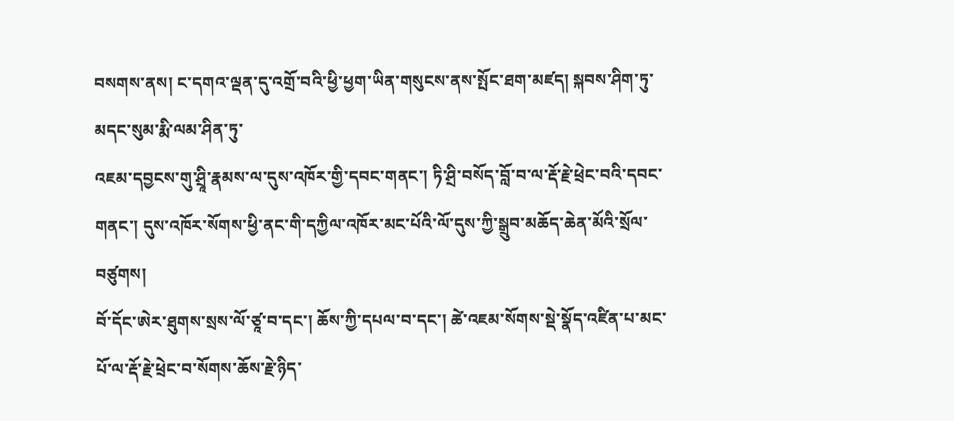བསགས་ནས། ང་དགའ་ལྡན་དུ་འགྲོ་བའི་ཕྱི་ཕྱག་ཡིན་གསུངས་ནས་སྤོང་ཐག་མཛད། སྐབས་ཤིག་ཏུ་མདང་སུམ་རྨི་ལམ་ཤིན་ཏུ་
འཇམ་དབྱངས་གུ་ཤྲཱི་རྣམས་ལ་དུས་འཁོར་གྱི་དབང་གནང་། ཏི་ཤྲི་བསོད་བློ་བ་ལ་རྡོ་རྗེ་ཕྲེང་བའི་དབང་གནང་། དུས་འཁོར་སོགས་ཕྱི་ནང་གི་དཀྱིལ་འཁོར་མང་པོའི་ལོ་དུས་ཀྱི་སྒྲུབ་མཆོད་ཆེན་མོའི་སྲོལ་བཙུགས།
བོ་དོང་ཨེར་ཐུགས་སྲས་ལོ་ཙཱ་བ་དང་། ཆོས་ཀྱི་དཔལ་བ་དང་། ཚེ་འཇམ་སོགས་སྡེ་སྣོད་འཛིན་པ་མང་པོ་ལ་རྡོ་རྗེ་ཕྲེང་བ་སོགས་ཆོས་རྗེ་ཉིད་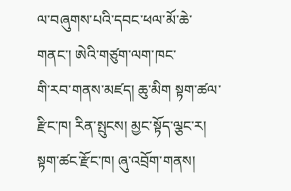ལ་བཞུགས་པའི་དབང་ཕལ་མོ་ཆེ་གནང་། ཨེའི་གཙུག་ལག་ཁང་
གི་རབ་གནས་མཛད། ཆུ་མིག སྟག་ཚལ་རྫིང་ཁ། རིན་སྤུངས། མྱང་སྟོད་ལྕང་ར། སྟག་ཚང་རྫོང་ཁ། ཞུ་འབྲོག་གནས།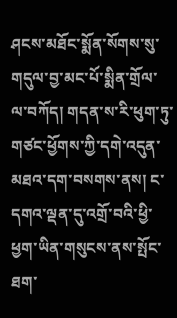ཤངས་མཐོང་སྨོན་སོགས་སུ་གདུལ་བྱ་མང་པོ་སྨིན་གྲོལ་
ལ་བཀོད། གདན་ས་རི་ཕུག་ཏུ་གཙང་ཕྱོགས་ཀྱི་དགེ་འདུན་མཐའ་དག་བསགས་ནས། ང་དགའ་ལྡན་དུ་འགྲོ་བའི་ཕྱི་ཕྱག་ཡིན་གསུངས་ནས་སྤོང་ཐག་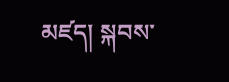མཛད། སྐབས་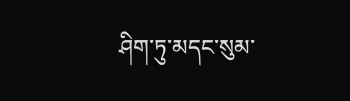ཤིག་ཏུ་མདང་སུམ་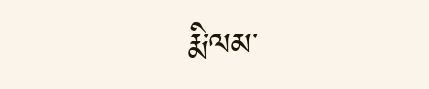རྨི་ལམ་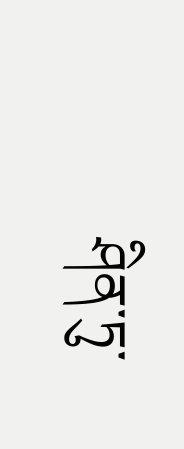ཤིན་ཏུ་